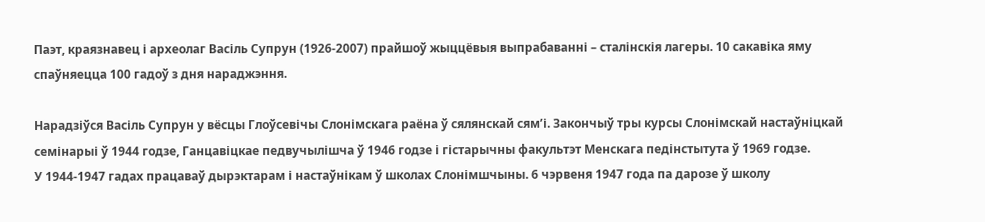Паэт, краязнавец і археолаг Васіль Супрун (1926-2007) прайшоў жыццёвыя выпрабаванні – сталінскія лагеры. 10 сакавіка яму спаўняецца 100 гадоў з дня нараджэння.

Нарадзіўся Васіль Супрун у вёсцы Глоўсевічы Слонімскага раёна ў сялянскай сям’і. Закончыў тры курсы Слонімскай настаўніцкай семінарыі ў 1944 годзе, Ганцавіцкае педвучылішча ў 1946 годзе і гістарычны факультэт Менскага педінстытута ў 1969 годзе.
У 1944-1947 гадах працаваў дырэктарам і настаўнікам ў школах Слонімшчыны. 6 чэрвеня 1947 года па дарозе ў школу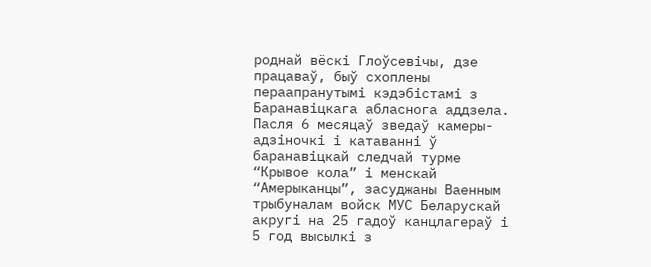роднай вёскі Глоўсевічы, дзе працаваў, быў схоплены пераапранутымі кэдэбістамі з Баранавіцкага абласнога аддзела. Пасля 6 месяцаў зведаў камеры-адзіночкі і катаванні ў баранавіцкай следчай турме “Крывое кола” і менскай “Амерыканцы”, засуджаны Ваенным трыбуналам войск МУС Беларускай акругі на 25 гадоў канцлагераў і 5 год высылкі з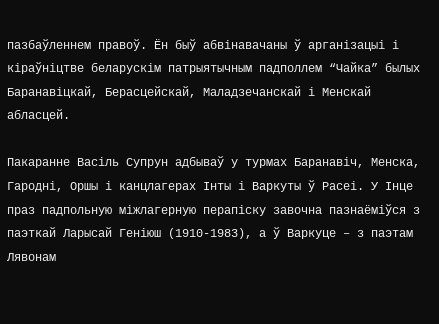пазбаўленнем правоў. Ён быў абвінавачаны ў арганізацыі і кіраўніцтве беларускім патрыятычным падполлем “Чайка” былых Баранавіцкай, Берасцейскай, Маладзечанскай і Менскай абласцей.

Пакаранне Васіль Супрун адбываў у турмах Баранавіч, Менска, Гародні, Оршы і канцлагерах Інты і Варкуты ў Расеі. У Інце праз падпольную міжлагерную перапіску завочна пазнаёміўся з паэткай Ларысай Геніюш (1910-1983), а ў Варкуце – з паэтам Лявонам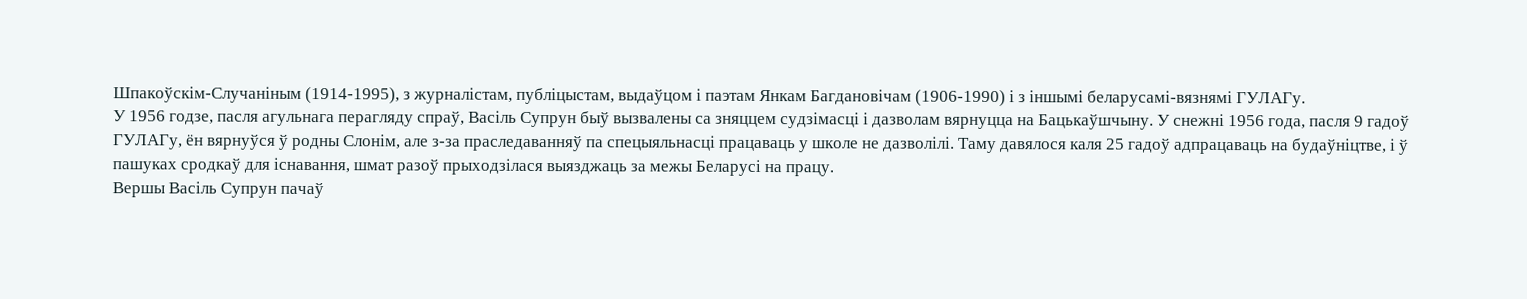Шпакоўскім-Случаніным (1914-1995), з журналістам, публіцыстам, выдаўцом і паэтам Янкам Багдановічам (1906-1990) і з іншымі беларусамі-вязнямі ГУЛАГу.
У 1956 годзе, пасля агульнага перагляду спраў, Васіль Супрун быў вызвалены са зняццем судзімасці і дазволам вярнуцца на Бацькаўшчыну. У снежні 1956 года, пасля 9 гадоў ГУЛАГу, ён вярнуўся ў родны Слонім, але з-за праследаванняў па спецыяльнасці працаваць у школе не дазволілі. Таму давялося каля 25 гадоў адпрацаваць на будаўніцтве, і ў пашуках сродкаў для існавання, шмат разоў прыходзілася выязджаць за межы Беларусі на працу.
Вершы Васіль Супрун пачаў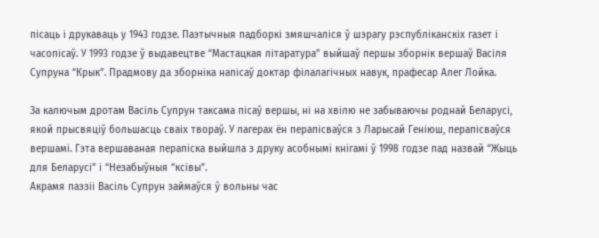пісаць і друкаваць у 1943 годзе. Паэтычныя падборкі змяшчаліся ў шэрагу рэспубліканскіх газет і часопісаў. У 1993 годзе ў выдавецтве “Мастацкая літаратура” выйшаў першы зборнік вершаў Васіля Супруна “Крык”. Прадмову да зборніка напісаў доктар філалагічных навук, прафесар Алег Лойка.

За калючым дротам Васіль Супрун таксама пісаў вершы, ні на хвілю не забываючы роднай Беларусі, якой прысвяціў большасць сваіх твораў. У лагерах ён перапісваўся з Ларысай Геніюш, перапісваўся вершамі. Гэта вершаваная перапіска выйшла з друку асобнымі кнігамі ў 1998 годзе пад назвай “Жыць для Беларусі” і “Незабыўныя “ксівы”.
Акрамя паэзіі Васіль Супрун займаўся ў вольны час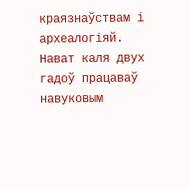краязнаўствам і археалогіяй. Нават каля двух гадоў працаваў навуковым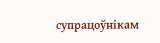супрацоўнікам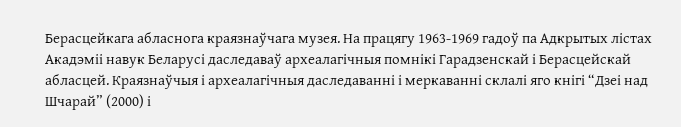Берасцейкага абласнога краязнаўчага музея. На працягу 1963-1969 гадоў па Адкрытых лістах Акадэміі навук Беларусі даследаваў археалагічныя помнікі Гарадзенскай і Берасцейскай абласцей. Краязнаўчыя і археалагічныя даследаванні і меркаванні склалі яго кнігі “Дзеі над Шчарай” (2000) і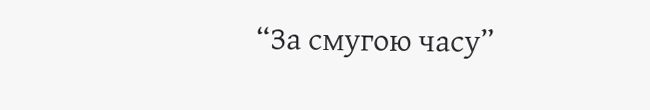“За смугою часу”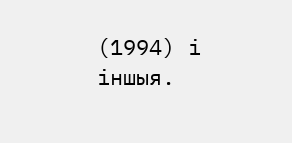(1994) і іншыя.